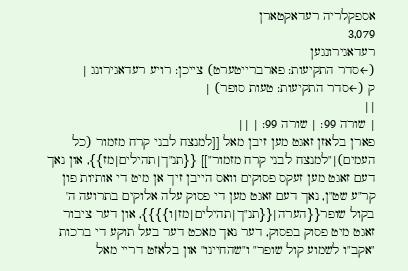אספקלריה רעדאקטארן
3,079
רעדאגירונגען
(←סדר התקיעות: פארברייטערט) צייכן: רויע רעדאגירונג |
ק (←סדר התקיעות: טעות סופר) |
||
| שורה 99: | שורה 99: | ||
פארן בלאזן זאגט מען זיבן מאל [[למנצח לבני קרח מזמור (כל העמים)|"למנצח לבני קרח מזמור"]] {{תנ"ך|תהילים|מז}}, און נאך דעם זאגט מען זעקס פסוקים וואס הייבן זיך אן מיט די אותיות פון קר"ע שט"ן, נאך דעם זאגט מען די פסוק עלה אלוקים בתרועה ה' בקול שופר{{הערה|{{תנ"ך|תהילים|מז|ו}}}}, און דער ציבור זאגט מיט פסוק בפסוק, דער נאך מאכט דער בעל תוקע די ברכות "אקב"ו לשמוע קול שופר" ו"שהחיינו" און בלאזט דריי מאל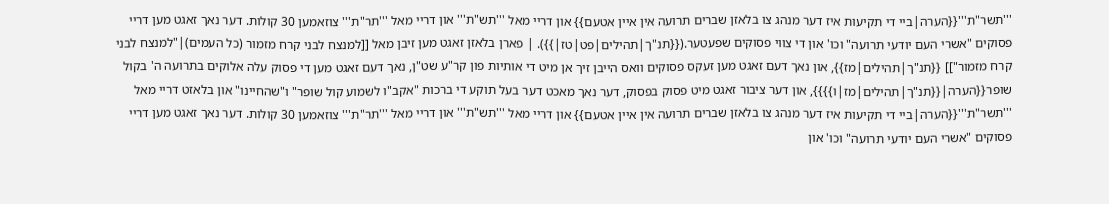'''תשר"ת'''{{הערה|ביי די תקיעות איז דער מנהג צו בלאזן שברים תרועה אין איין אטעם}} און דריי מאל '''תש"ת''' און דריי מאל '''תר"ת''' צוזאמען 30 קולות. דער נאך זאגט מען דריי פסוקים "אשרי העם יודעי תרועה" וכו' און די צווי פסוקים שפעטער.({{תנ"ך|תהילים|פט|טז|}}). | פארן בלאזן זאגט מען זיבן מאל [[למנצח לבני קרח מזמור (כל העמים)|"למנצח לבני קרח מזמור"]] {{תנ"ך|תהילים|מז}}, און נאך דעם זאגט מען זעקס פסוקים וואס הייבן זיך אן מיט די אותיות פון קר"ע שט"ן, נאך דעם זאגט מען די פסוק עלה אלוקים בתרועה ה' בקול שופר{{הערה|{{תנ"ך|תהילים|מז|ו}}}}, און דער ציבור זאגט מיט פסוק בפסוק, דער נאך מאכט דער בעל תוקע די ברכות "אקב"ו לשמוע קול שופר" ו"שהחיינו" און בלאזט דריי מאל '''תשר"ת'''{{הערה|ביי די תקיעות איז דער מנהג צו בלאזן שברים תרועה אין איין אטעם}} און דריי מאל '''תש"ת''' און דריי מאל '''תר"ת''' צוזאמען 30 קולות. דער נאך זאגט מען דריי פסוקים "אשרי העם יודעי תרועה" וכו' און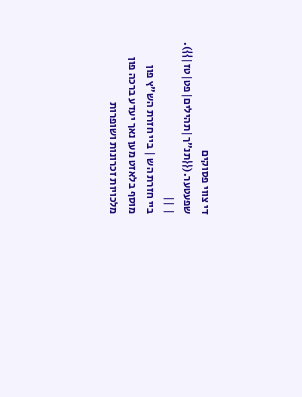די צווי פסוקים שפעטער.({{תנ"ך|תהילים|פט|טז|}}). | ||
ביי חזרת הש | ביי חזרת הש"ץ פון מוסף בלאזט מען נאך יעדע ברכה פון מלכויות זכרונות ושופרות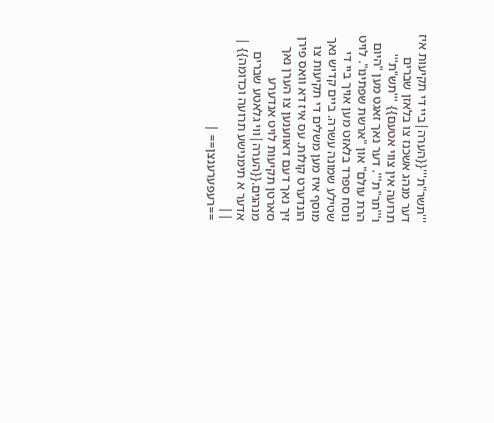'''תשר"ת'''{{הערה|ביי די תקיעות איז דער מנהג אשכנז צו בלאזן שברים תרועה אין צווי אטעם}} '''תש"ת''' ו'''תר"ת'''. דער נאך זאגט מען "היום הרת עולם" און "ארשת שפתינו". לויט נוסח ספרד בלאזט מען אויך ביי די שטילע שמונה עשרה. ביים קדיש נאך מוסף איז מען משלים די תקיעות צו הונדערט קולות. עס איז דא וואס פירן זיך נאך דעם דאווענען צו הערן נאך סארטן תקיעות לויט אנדערע מנהגים.{{הערה|ווי גלאטע שברים אדער א תימנישע תרועה וכדומה}} | ||
==רעפערענצן== |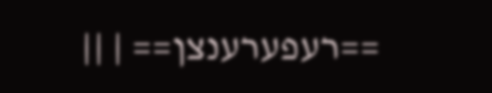==רעפערענצן== | ||